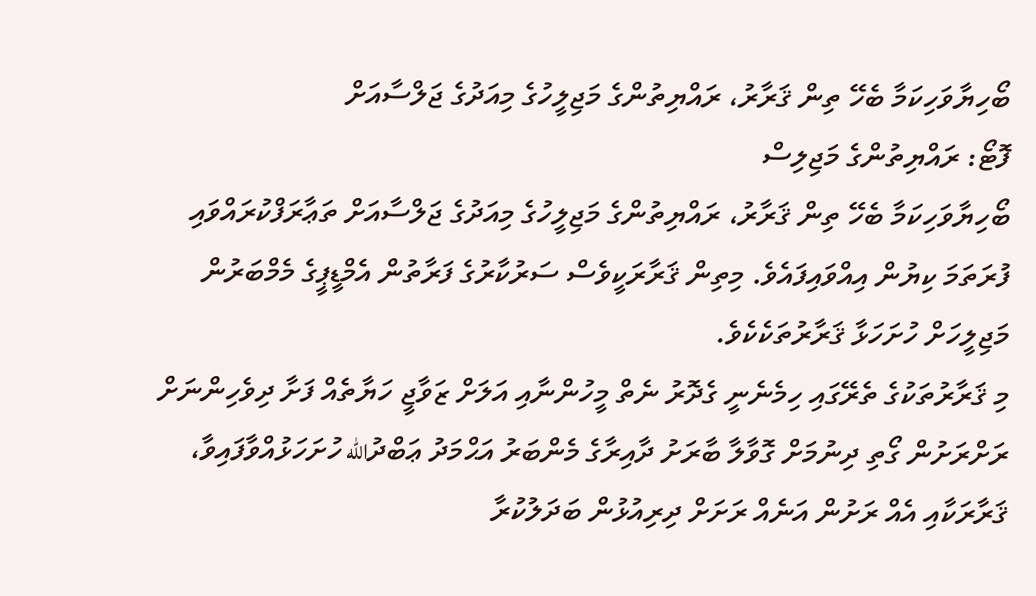ބޯހިޔާވަހިކަމާ ބެހޭ ތިން ޤަރާރު، ރައްޔިތުންގެ މަޖިލީހުގެ މިއަދުގެ ޖަލްސާއަށް
ފޮޓޯ: ރައްޔިތުންގެ މަޖިލިސް
ބޯހިޔާވަހިކަމާ ބެހޭ ތިން ޤަރާރު، ރައްޔިތުންގެ މަޖިލީހުގެ މިއަދުގެ ޖަލްސާއަށް ތަޢާރަފްކުރައްވައި ފުރަތަމަ ކިޔުން އިއްވައިފައެވެ. މިތިން ޤަރާރަކީވެސް ސަރުކާރުގެ ފަރާތުން އެމްޑީޕީގެ މެމްބަރުން މަޖިލީހަށް ހުށަހަޅާ ޤަރާރުތަކެކެވެ.
މި ޤަރާރުތަކުގެ ތެރޭގައި ހިމެނެނީ ގެދޮރު ނެތް މީހުންނާއި އަލަށް ޒަވާޖީ ހަޔާތެއް ފަށާ ދިވެހިންނަށް ރަށްރަށުން ގޯތި ދިނުމަށް ގޮވާލާ ބާރަށު ދާއިރާގެ މެންބަރު އަޙްމަދު ޢަބްދުالله ހުށަހަޅުއްވާފައިވާ، ޤަރާރަކާއި އެއް ރަށުން އަނެއް ރަށަށް ދިރިއުޅުން ބަދަލުކުރާ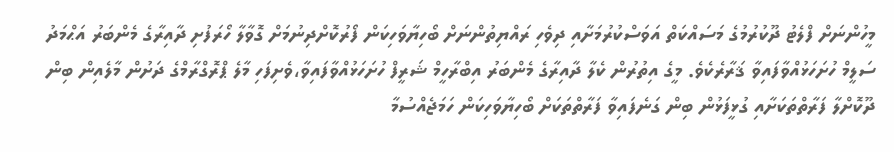މީހުންނަށް ފްލެޓު ދޫކުރުމުގެ މަސައްކަތް އަވަސްކުރުމަށާއި ދިވެހި ރައްޔިތުންނަށް ބޯހިޔާވަހިކަން ފޯރުކޮށްދިނުމަށް ގޮވާލާ ހޯރަފުށި ދާއިރާގެ މެންބަރު އަޙްމަދު ސަލީމް ހުށަހަޅުއްވާފައިވާ ޤަރާރެކެވެ. މީގެ އިތުރުން ކެލާ ދާއިރާގެ މެންބަރު އިބްރާހީމް ޝަރީފް ހުށަހަޅުއްވާފައިވާ،ވެށިފަހި މާލެ ޕްރޮގްރާމްގެ ދަށުން މާލެއިން ބިން ދޫކޮށްލާ ފަރާތްތަކަށާއި ގުޅީފަޅުން ބިން ގަނެފައިވާ ފަރާތްތަކަށް ބޯހިޔާވަހިކަން ހަމަޖެއްސުމާ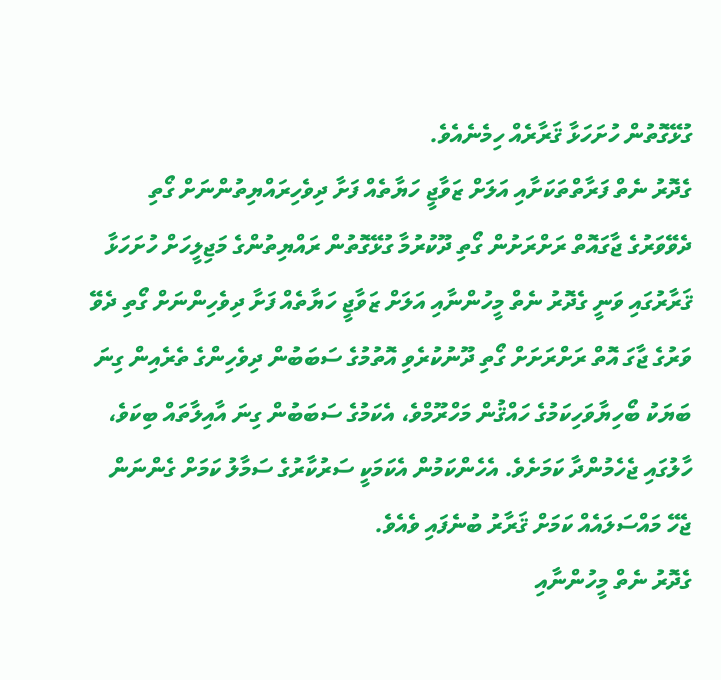ގުޅޭގޮތުން ހުށަހަޅާ ޤަރާރެއް ހިމެނެއެވެ.
ގެދޮރު ނެތް ފަރާތްތަކަށާއި އަލަށް ޒަވާޖީ ހަޔާތެއް ފަށާ ދިވެހިރައްޔިތުންނަށް ގޯތި ދެވޭވަރުގެ ޖާގައޮތް ރަށްރަށުން ގޯތި ދޫކުރުމާ ގުޅޭގޮތުން ރައްޔިތުންގެ މަޖިލީހަށް ހުށަހަޅާ ޤަރާރުގައި ވަނީ ގެދޮރު ނެތް މީހުންނާއި އަލަށް ޒަވާޖީ ހަޔާތެއް ފަށާ ދިވެހިންނަށް ގޯތި ދެވޭ ވަރުގެ ޖާގަ އޮތް ރަށްރަށަށް ގޯތި ދޫނުކުރެވި އޮތުމުގެ ސަބަބުން ދިވެހިންގެ ތެރެއިން ގިނަ ބަޔަކު ބޯހިޔާވަހިކަމުގެ ހައްޤުން މަހްރޫމްވެ، އެކަމުގެ ސަބަބުން ގިނަ އާއިލާތައް ބިކަވެ، ހާލުގައި ޖެހެމުންދާ ކަމަށެވެ. އެހެންކަމުން އެކަމަކީ ސަރުކާރުގެ ސަމާލު ކަމަށް ގެންނަން ޖެހޭ މައްސަލައެއް ކަމަށް ޤަރާރު ބުނެފައި ވެއެވެ.
ގެދޮރު ނެތް މީހުންނާއި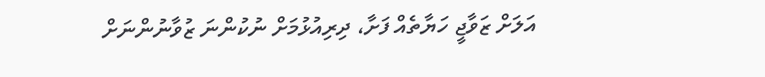އަލަށް ޒަވާޖީ ހަޔާތެއް ފަށާ، ދިރިއުޅުމަށް ނުކުންނަ ޒުވާނުންނަށް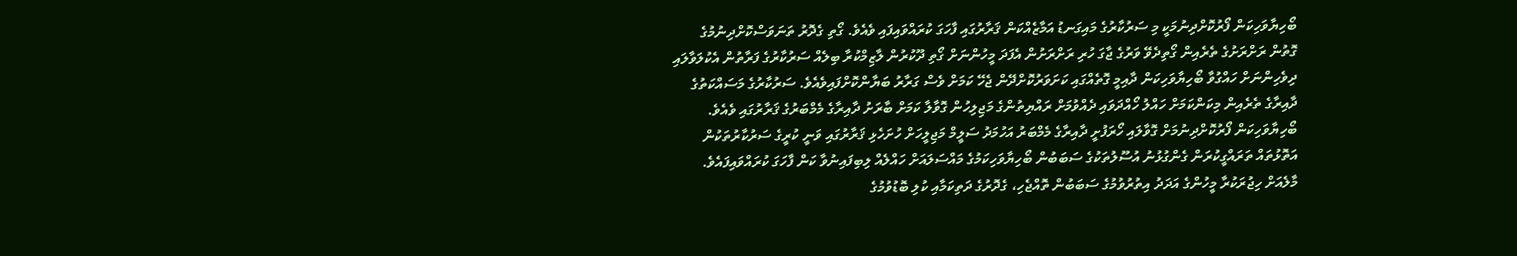ބޯހިޔާވަހިކަން ފޯރުކޮށްދިނުމަކީ މި ސަރުކާރުގެ މައިގަނޑު އަމާޒެއްކަން ޤަރާރުގައި ފާހަގަ ކުރައްވައިފައި ވެއެވެ. ގޯތި ގެދޮރު ތަނަވަސްކޮށްދިނުމުގެ ގޮތުން ރަށްރަށުގެ ތެރެއިން ގޯތިދެވޭ ވަރުގެ ޖާގަ ހުރި ރަށްރަށުން އެފަދަ މީހުންނަށް ގޯތި ދޫކުރުން ލާޒިމްކުރާ ބިލެއް ސަރުކާރުގެ ފަރާތުން އެކުލަވާލައި ދިވެހިންނަށް ހައްގުވާ ބޯހިޔާވަހިކަން ދާއިމީ ގޮތެއްގައި ކަށަވަރުކޮށްދޭން ޖެހޭ ކަމަށް ވެސް ގަރާރު ބަޔާންކޮށްފައިވެއެވެ. ސަރުކާރުގެ މަސައްކަތުގެ ދާއިރާގެ ތެރެއިން މިކަންކަމަށް ހައްލު ހޯއްދަވައި ދެއްވުމަށް ރައްޔިތުންގެ މަޖިލިހުން ގޮވާލާ ކަމަށް ބާރަށު ދާއިރާގެ މެމްބަރުގެ ޤަރާރުގައި ވެއެވެ.
ބޯހިޔާވަހިކަން ފޯރުކޮށްދިނުމަށް ގޮވާލައި ހޯރަފުށީ ދާއިރާގެ މެމްބަރު އަހުމަދު ސަލީމް މަޖިލީހަށް ހުށަހެޅި ޤަރާރުގައި ވަނީ ކުރީގެ ސަރުކާރުތަކުން އަތޮޅުތައް ތަރައްގީކުރަން ގެންގުޅުނު އުސޫލުތަކުގެ ސަބަބުން ބޯހިޔާވަހިކަމުގެ މައްސަލައަށް ހައްލެއް ލިބިފައިނުވާ ކަން ފާހަގަ ކުރައްވައިފައެވެ. މާލެއަށް ހިޖުރަކުރާ މީހުންގެ އަދަދު އިތުރުވުމުގެ ސަބަބުން ތޮއްޖެހި، ގެދޮރުގެ ދަތިކަމާއި ކުލި ބޮޑުވުމުގެ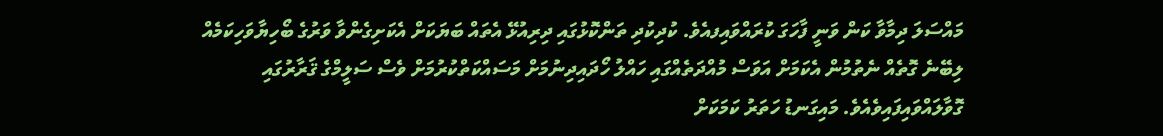މައްސަލަ ދިމާވާ ކަން ވަނީ ފާހަގަ ކުރައްވައިފއެވެ. ކުދިކުދި ތަންކޮޅުގައި ދިރިއުޅޭ އެތައް ބަޔަކަށް އެކަށިގެންވާ ވަރުގެ ބޯހިޔާވަހިކަމެއް ލިބޭނެ ގޮތެއް ނެތުމުން އެކަމަށް އަވަސް މުއްދަތެއްގައި ހައްލު ހޯދައިދިނުމަށް މަސައްކަތްކުރުމަށް ވެސް ސަލީމްގެ ޤަރާރުގައި ގޮވާލައްވައިފައިވެއެވެ. މައިގަނޑު ހަތަރު ކަމަކަށް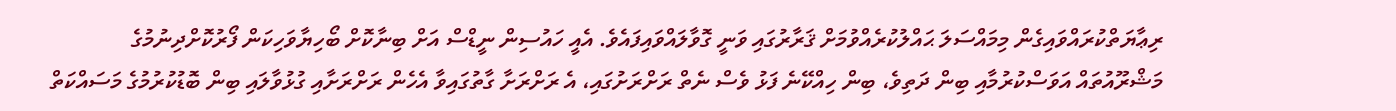ރިޢާޔަތްކުރައްވައިގެން މިމައްސަލަ ޙައްލުކުރެއްވުމަށް ޤަރާރުގައި ވަނީ ގޮވާލައްވައިފައެވެ. އެއީ ހައުސިން ނީޑްސް އަށް ބިނާކޮށް ބޯހިޔާވަހިކަން ފޯރުކޮށްދިނުމުގެ މަޝްރޫއުތައް އަވަސްކުރުމާއި ބިން ދަތިވެ، ބިން ހިއްކޭނެ ފަޅު ވެސް ނެތް ރަށްރަށުގައި، އެ ރަށްރަށާ ގާތުގައިވާ އެހެން ރަށްރަށާއި ގުޅުވާލައި ބިން ބޮޑުކުރުމުގެ މަސައްކަތް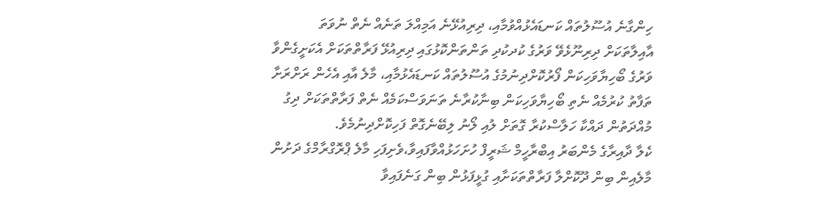ހިންގާނެ އުސޫލުތައް ކަނޑައެޅުއްވުމާއި، ދިރިއުޅޭނެ އަމިއްލަ ތަނެއް ނެތް ނުވަތަ އާއިލާތަކަށް ދިރިނޫޅެވޭ ވަރުގެ ކުދކުދި ތަންތަންކޮޅުގައި ދިރިއުޅޭ ފަރާތްތަކަށް އެކަށީގެންވާ ވަރުގެ ބޯހިޔާވަހިކަން ފޯރުކޮށްދިނުމުގެ އުސޫލުތައް ކަނޑައެޅުމާއި، މާލެ އާއި އެހެން ރަށްރަށާ ތަފާތު ކުރުމެއް ނެތި ބޯހިޔާވަހިކަން ބިނާކުރާނެ ތަނަވަސްކަމެއް ނެތް ފަރާތްތަކަށް ދިގު މުއްދަތުން ދައްކާ ހަލާސްކުރާ ގޮތަށް ލުއި ލޯނު ލިބޭނެގޮތް ފަހިކޮށްދިނުމެވެ.
ކެލާ ދާއިރާގެ މެންބަރު އިބްރާހީމް ޝަރީފް ހުށަހަޅުއްވާފައިވާ،ވެށިފަހި މާލެ ޕްރޮގްރާމްގެ ދަށުން މާލެއިން ބިން ދޫކޮށްލާ ފަރާތްތަކަށާއި ގުޅީފަޅުން ބިން ގަނެފައިވާ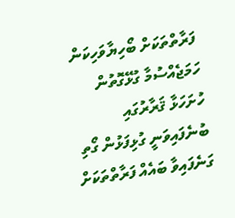ފަރާތްތަކަށް ބޯހިޔާވަހިކަން ހަމަޖެއްސުމާ ގުޅޭގޮތުން ހުށަހަޅާ ޤަރާރުގައި ބުނެފައިވަނީ ގުޅިފަޅުން ގޯތި ގަނެފައިވާ ބައެއް ފަރާތްތަކަށް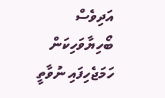އަދިވެސް ބޯހިޔާވަހިކަން ހަމަޖެހިފައި ނުވާތީ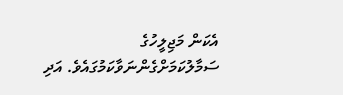އެކަން މަޖިލީހުގެ ސަމާލުކަމަށްގެންނަވާކަމުގައެވެ. އަދި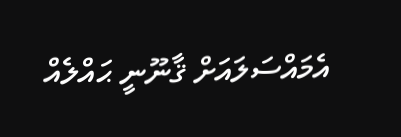އެމައްސަލައަށް ޤާނޫނީ ޙައްލެއް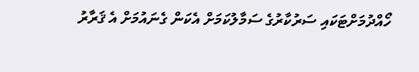ހޯއްދުމަށްޓަކައި ސަރުކާރުގެ ސަމާލުކަމަށް އެކަން ގެނައުމަށް އެ ޤަރާރު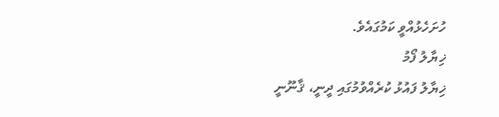ހުށަހެޅުއްވީ ކަމުގައެވެ.
ޚިޔާލު ފޯމު
ޚިޔާލު ފައުޅު ކުރެއްވުމުގައި ދީނީ، ޤާނޫނީ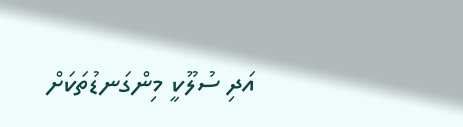އަދި ސުލޫކީ މިންގަނޑުތަކަށް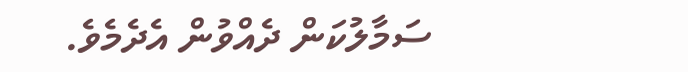ސަމާލުކަން ދެއްވުން އެދެމެވެ.